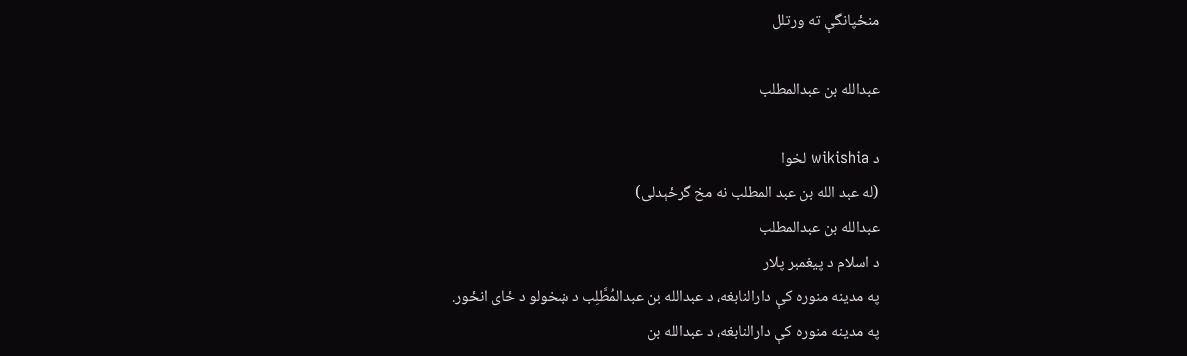منځپانگې ته ورتلل

عبدالله بن عبدالمطلب

د wikishia لخوا
(له عبد الله بن عبد المطلب نه مخ گرځېدلی)
عبدالله بن عبدالمطلب
د اسلام د پیغمبر پلار
په مدینه منوره کې دارالنابغه، د عبدالله بن عبدالمُطَّلِب د ښخولو د ځای انځور.
په مدینه منوره کې دارالنابغه، د عبدالله بن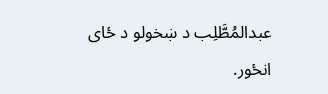عبدالمُطَّلِب د ښخولو د ځای انځور.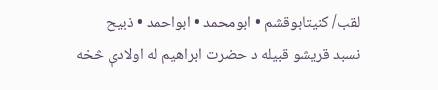لقب/ کنیتابوقشم‌ • ابومحمد‌ • ابواحمد‌ • ذبیح‌
نسبد قریشو قبیله د حضرت ابراهیم له اولادې څخه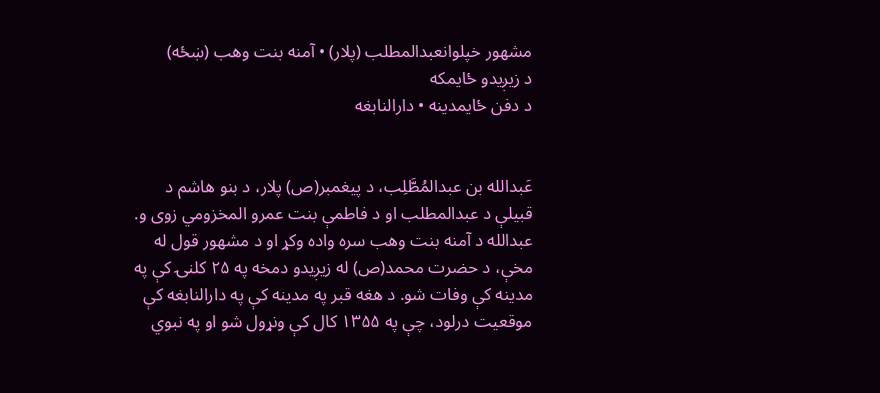مشهور خپلوانعبدالمطلب (پلار) • آمنه بنت وهب (ښځه)
د زیږیدو ځایمکه
د دفن ځایمدینه • دارالنابغه


عَبدالله بن عبدالمُطَّلِب، د پيغمبر(ص) پلار، د بنو هاشم د قبیلې د عبدالمطلب او د فاطمې بنت عمرو المخزومي زوی و. عبدالله د آمنه بنت وهب سره واده وکړ او د مشهور قول له مخې، د حضرت محمد(ص) له زیږیدو دمخه په ۲۵ کلنۍ کې په مدینه کې وفات شو. د هغه قبر په مدینه کې په دارالنابغه کې موقعیت درلود، چې په ۱۳۵۵ کال کې ونړول شو او په نبوي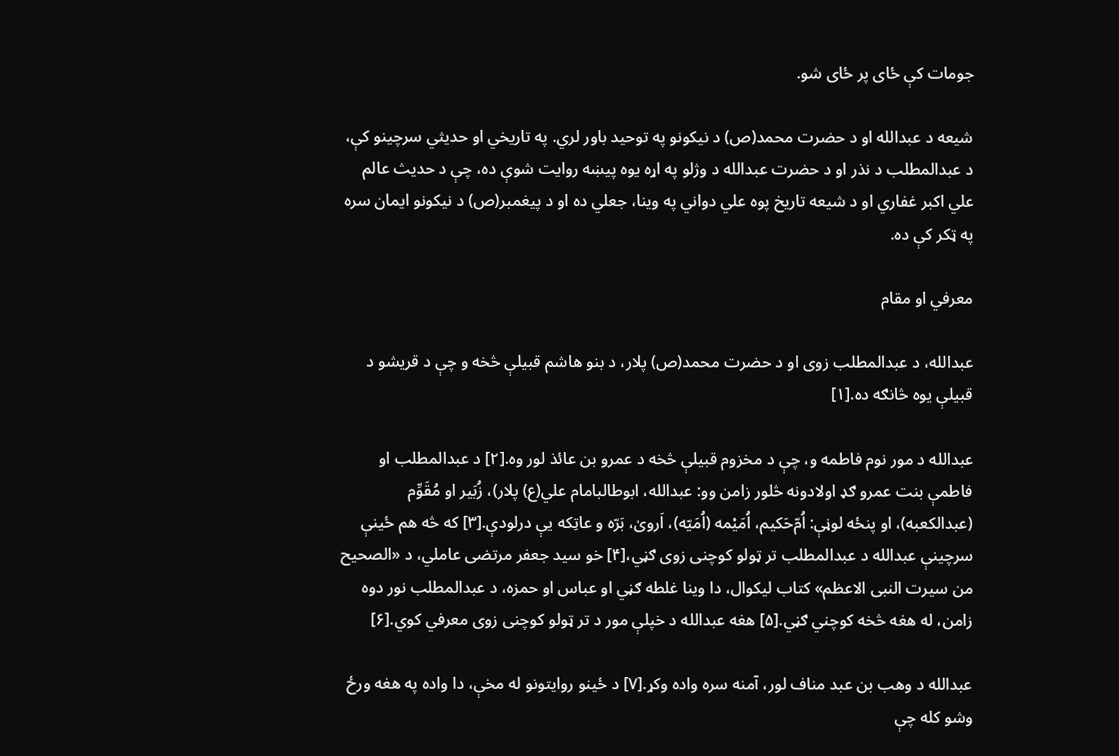جومات کې ځای پر ځای شو.

شیعه د عبدالله او د حضرت محمد(ص) د نیکونو په توحید باور لري. په تاریخي او حدیثي سرچینو کې، د عبدالمطلب د نذر او د حضرت عبدالله د وژلو په اړه یوه پیښه روایت شوې ده، چې د حدیث عالم علي اکبر غفاري او د شیعه تاریخ پوه علي دواني په وینا، جعلي ده او د پيغمبر(ص) د نیکونو ایمان سره په ټکر کې ده.

معرفي او مقام

عبدالله، د عبدالمطلب زوی او د حضرت محمد(ص) پلار، د بنو هاشم قبیلې څخه و چې د قریشو د قبیلې یوه څانګه ده.[۱]

عبدالله د مور نوم فاطمه و، چې د مخزوم قبیلې څخه د عمرو بن عائذ لور وه.[۲] د عبدالمطلب او فاطمې بنت عمرو ګډ اولادونه څلور زامن وو: عبدالله، ابوطالبامام علي(ع) پلار)، زُبَیر او مُقَوِّم (عبدالکعبه)، او پنځه لوڼې: اُمّ‌حَکیم، اُمَیْمه (اُمَیّه)، اَروىٰ، بَرّه و عاتِکه یې درلودې.[۳] که څه هم ځینې سرچینې عبدالله د عبدالمطلب تر ټولو کوچنی زوی ګڼي،[۴] خو سید جعفر مرتضی عاملي، د «الصحیح من سیرت النبی الاعظم» کتاب لیکوال، دا وینا غلطه ګڼي او عباس او حمزه، د عبدالمطلب نور دوه زامن، له هغه څخه کوچني ګڼي.[۵] هغه عبدالله د خپلې مور د تر ټولو کوچنی زوی معرفي کوي.[۶]

عبدالله د وهب بن عبد مناف لور، آمنه سره واده وکړ.[۷] د ځینو روایتونو له مخې، دا واده په هغه ورځ وشو کله چې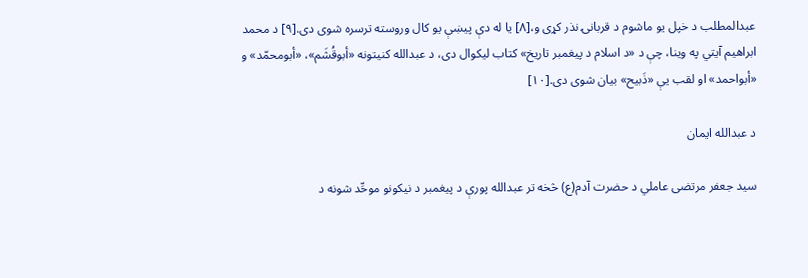عبدالمطلب د خپل یو ماشوم د قربانۍ نذر کړی و،[۸] یا له دې پيښې یو کال وروسته ترسره شوی دی.[۹] د محمد ابراهیم آیتي په وینا، چې د «د اسلام د پیغمبر تاریخ» کتاب لیکوال دی، د عبدالله کنیتونه «أبوقُشَم‌»، «أبومحمّد‌» و «أبواحمد‌» او لقب یې «ذَبیح‌» بیان شوی دی.[۱۰]

د عبدالله ایمان

سید جعفر مرتضی عاملي د حضرت آدم(ع) څخه تر عبدالله پورې د پیغمبر د نیکونو موحِّد شونه د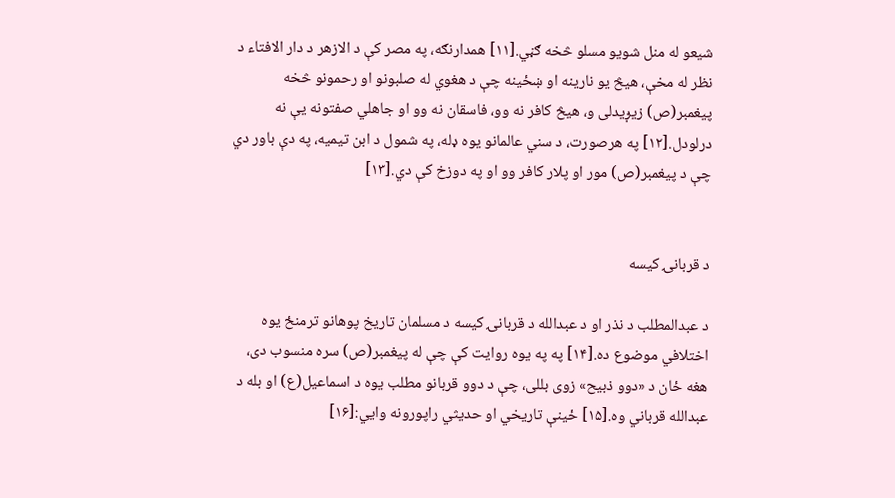شیعو له منل شویو مسلو څخه ګڼي.[۱۱] همدارنګه، په مصر کې د الازهر د دار الافتاء د نظر له مخې، هیڅ یو نارینه او ښځینه چې د هغوي له صلبونو او رحمونو څخه پیغمبر(ص) زیږیدلی و، هیڅ کافر نه وو، فاسقان نه وو او جاهلي صفتونه یې نه درلودل.[۱۲] په هرصورت، د سني عالمانو یوه ډله، په شمول د ابن تیمیه، په دې باور دي چې د پیغمبر(ص) مور او پلار کافر وو او په دوزخ کې دي.[۱۳]


د قربانۍ کیسه

د عبدالمطلب د نذر او د عبدالله د قربانۍ کیسه د مسلمان تاریخ پوهانو ترمنځ یوه اختلافي موضوع ده.[۱۴] په په یوه روایت کې چې له پیغمبر(ص) سره منسوب دی، هغه ځان د «دوو ذبیح» زوی بللی، چې د دوو قربانو مطلب یوه د اسماعیل(ع) او بله د عبدالله قرباني وه.[۱۵] ځینې تاریخي او حدیثي راپورونه وايي:[۱۶]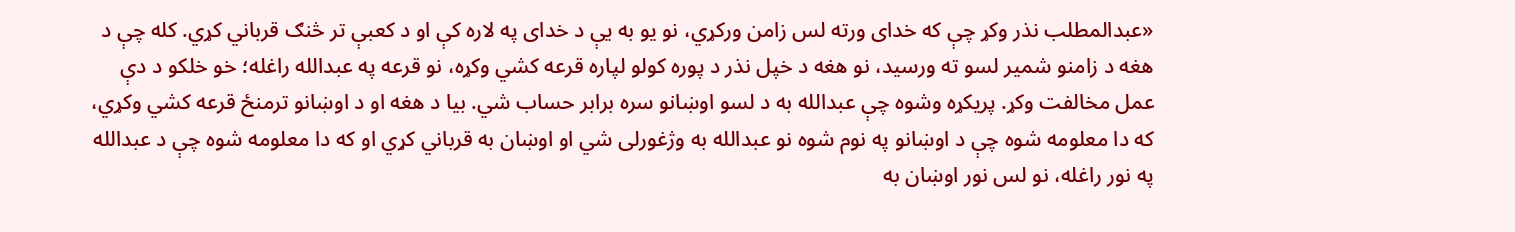«عبدالمطلب نذر وکړ چې که خدای ورته لس زامن ورکړي، نو یو به یې د خدای په لاره کې او د کعبې تر څنګ قرباني کړي. کله چې د هغه د زامنو شمیر لسو ته ورسید، نو هغه د خپل نذر د پوره کولو لپاره قرعه کشي وکړه، نو قرعه په عبدالله راغله؛ خو خلکو د دې عمل مخالفت وکړ. پریکړه وشوه چې عبدالله به د لسو اوښانو سره برابر حساب شي. بیا د هغه او د اوښانو ترمنځ قرعه کشي وکړي، که دا معلومه شوه چې د اوښانو په نوم شوه نو عبدالله به وژغورلی شي او اوښان به قرباني کړي او که دا معلومه شوه چې د عبدالله په نور راغله، نو لس نور اوښان به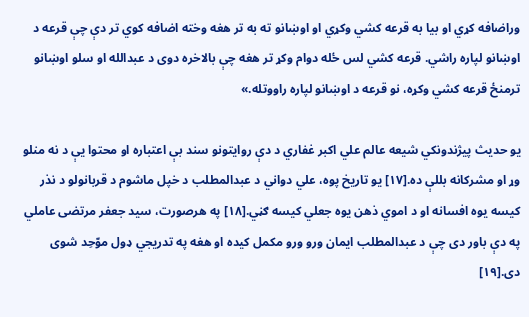وراضافه کړي او بیا به قرعه کشي وکړي او اوښانو ته به تر هغه وخته اضافه کوي تر دې چې قرعه د اوښانو لپاره راشي. قرعه کشي لس ځله دوام وکړ تر هغه چې بالاخره دوی د عبدالله او سلو اوښانو ترمنځ قرعه کشي وکړه، نو قرعه د اوښانو لپاره راووتله.»

یو حدیث پيژندونکي شیعه عالم علي اکبر غفاري د دې روایتونو سند بې اعتباره او محتوا یې د نه منلو وړ او مشرکانه بللې ده.[۱۷] یو تاریخ پوه، علي دواني د عبدالمطلب د خپل ماشوم د قربانولو د نذر کیسه یوه افسانه او د اموي ذهن یوه جعلي کیسه ګڼي.[۱۸] په هرصورت، سید جعفر مرتضی عاملي په دې باور دی چې د عبدالمطلب ایمان ورو ورو مکمل کیده او هغه په تدریجي ډول موّحِد شوی دی.[۱۹]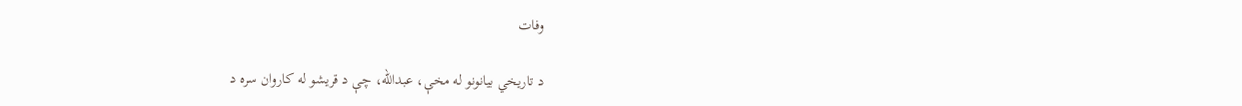وفات

د تاریخي بیانونو له مخې، عبدالله، چې د قریشو له کاروان سره د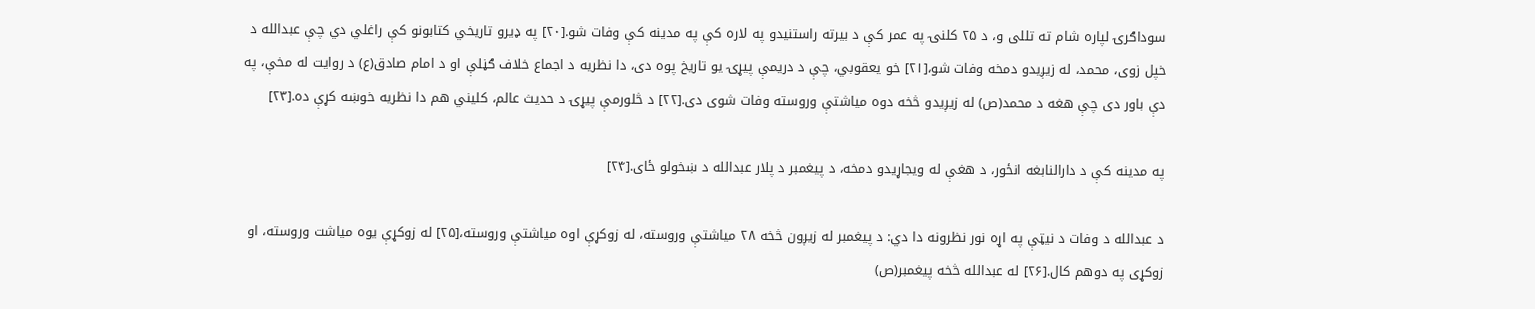سوداګرۍ لپاره شام ته تللی و، د ۲۵ کلنۍ په عمر کې د بیرته راستنیدو په لاره کې په مدینه کې وفات شو.[۲۰] په ډیرو تاریخي کتابونو کې راغلي دي چې عبدالله د خپل زوی، محمد، له زیږیدو دمخه وفات شو،[۲۱] خو یعقوبي، چې د دریمې پیړۍ یو تاریخ پوه دی، دا نظریه د اجماع خلاف ګڼلې او د امام صادق(ع) د روایت له مخې، په دې باور دی چې هغه د محمد(ص) له زیږیدو څخه دوه میاشتې وروسته وفات شوی دی.[۲۲] د څلورمې پیړۍ د حدیث عالم، کلیني هم دا نظریه خوښه کړې ده.[۲۳]

په مدینه کې د دارالنابغه انځور، د هغې له ویجاړیدو دمخه، د پیغمبر د پلار عبدالله د ښخولو ځای.[۲۴]

د عبدالله د وفات د نیټې په اړه نور نظرونه دا دي: د پیغمبر له زیږون څخه ۲۸ میاشتې وروسته، له زوکړې اوه میاشتې وروسته،[۲۵] له زوکړې یوه میاشت وروسته، او زوکړی په دوهم کال.[۲۶] له عبدالله څخه پیغمبر(ص)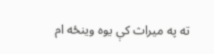ته په میراث کې یوه وینځه ام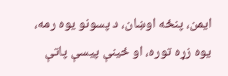ایمن، پنځه اوښان، د پسونو یوه رمه، یوه زړه توره، او ځینې پیسې پاتې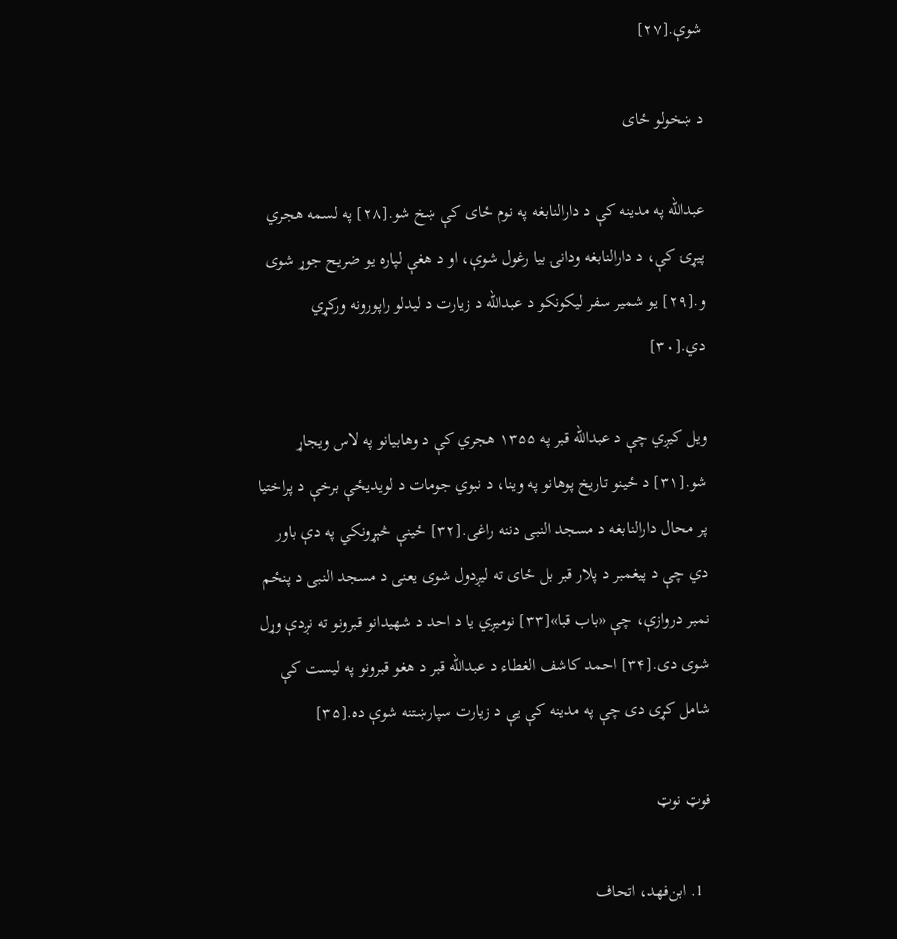شوې.[۲۷]

د ښخولو ځای

عبدالله په مدینه کې د دارالنابغه په نوم ځای کې ښخ شو.[۲۸] په لسمه هجري پیړۍ کې، د دارالنابغه ودانۍ بیا رغول شوې، او د هغې لپاره یو ضریح جوړ شوی و.[۲۹] یو شمیر سفر لیکونکو د عبدالله د زیارت د لیدلو راپورونه ورکړي دي.[۳۰]

ویل کیږي چې د عبدالله قبر په ۱۳۵۵ هجري کې د وهابیانو په لاس ویجاړ شو.[۳۱] د ځینو تاریخ پوهانو په وینا، د نبوي جومات د لویدیځې برخې د پراختیا پر محال دارالنابغه د مسجد النبی دننه راغی.[۳۲] ځینې څېړونکي په دې باور دي چې د پيغمبر د پلار قبر بل ځای ته لیږدول شوی یعنی د مسجد النبی د پنځم نمبر دروازې، چې «باب قبا»[۳۳] نومیږي یا د احد د شهیدانو قبرونو ته نږدې وړل شوی دی.[۳۴] احمد کاشف الغطاء د عبدالله قبر د هغو قبرونو په لیست کې شامل کړی دی چې په مدینه کې یې د زیارت سپارښتنه شوې ده.[۳۵]

فوټ نوټ

  1. ابن‌فهد، اتحاف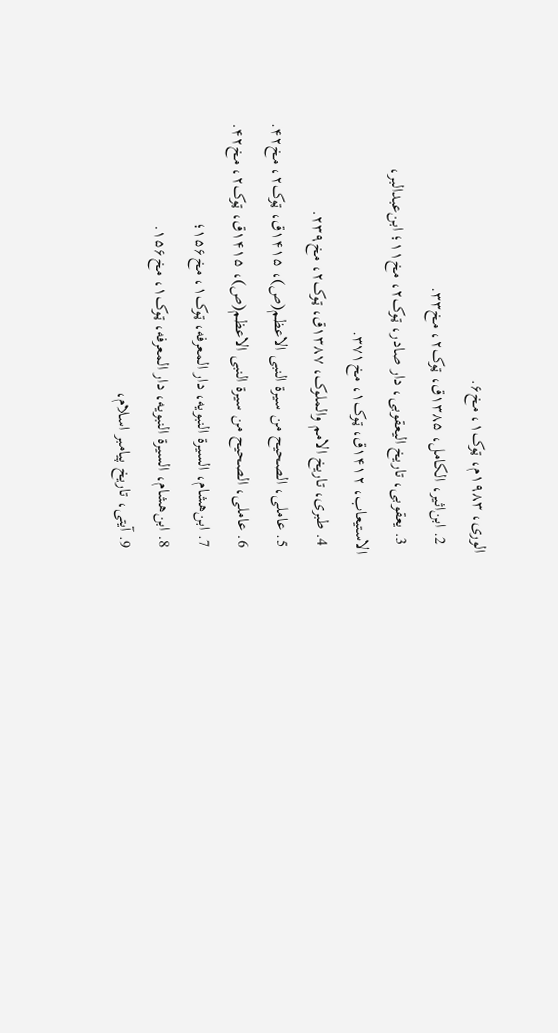الوری، ۱۹۸۳م، ټوک۱، مخ۶.
  2. ابن‌اثیر، الکامل، ۱۳۸۵ق، ټوک۲، مخ۳۳.
  3. یعقوبی، تاریخ الیعقوبی، دار صادر، ټوک۲، مخ۱۱؛ ابن‌عبد‌البر، الاستیعاب، ۱۴۱۲ق، ټوک۱، مخ۳۷۱.
  4. طبری، تاریخ الامم والملوک، ۱۳۸۷ق، ټوک۲، مخ۲۳۹.
  5. عاملی، الصحیح من سیرة النبی الاعظم(ص)، ۱۴۱۵ق، ټوک۲، مخ۴۲.
  6. عاملی، الصحیح من سیرة النبی الاعظم(ص)، ۱۴۱۵ق، ټوک۲، مخ۴۲.
  7. ابن‌هشام، السیرة النبویه، دار المعرفه، ټوک۱، مخ۱۵۶؛
  8. ابن‌هشام، السیرة النبویه، دار المعرفه، ټوک۱، مخ۱۵۶.
  9. آیتی، تاریخ پیامبر اسلام،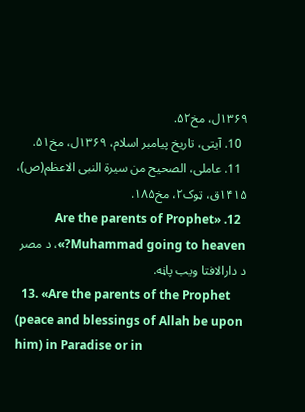۱۳۶۹ل، مخ۵۲.
  10. آیتی، تاریخ پیامبر اسلام، ۱۳۶۹ل، مخ۵۱.
  11. عاملی، الصحیح من سیرة النبی الاعظم(ص)، ۱۴۱۵ق، ټوک۲، مخ۱۸۵.
  12. «Are the parents of Prophet Muhammad going to heaven?»، د مصر د دارالافتا ویب پاڼه.
  13. «Are the parents of the Prophet (peace and blessings of Allah be upon him) in Paradise or in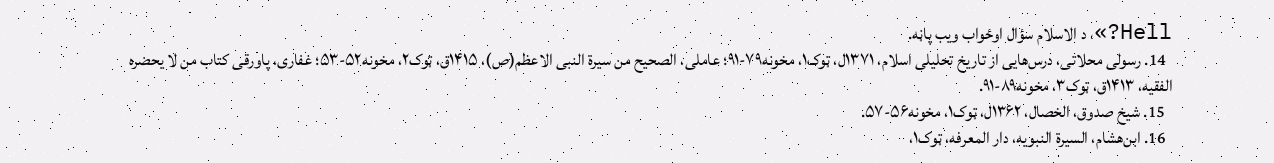Hell?»، د الاسلام سؤال اوځواب ویب پاڼه.
  14. رسولی محلاتی، درس‌هایی از تاریخ تحلیلی اسلام، ۱۳۷۱ل، ټوک۱، مخونه۷۹-۹۱؛ عاملی، الصحیح من سیرة النبی الاعظم(ص)، ۱۴۱۵ق، ټوک۲، مخونه۵۲-۵۳؛ غفاری، پاورقی کتاب من لا یحضره الفقیه، ۱۴۱۳ق، ټوک۳، مخونه۸۹-۹۱.
  15. شیخ صدوق، الخصال، ۱۳۶۲ل، ټوک۱، مخونه۵۶-۵۷.
  16. ابن‌هشام، السیرة النبویه، دار المعرفه، ټوک۱،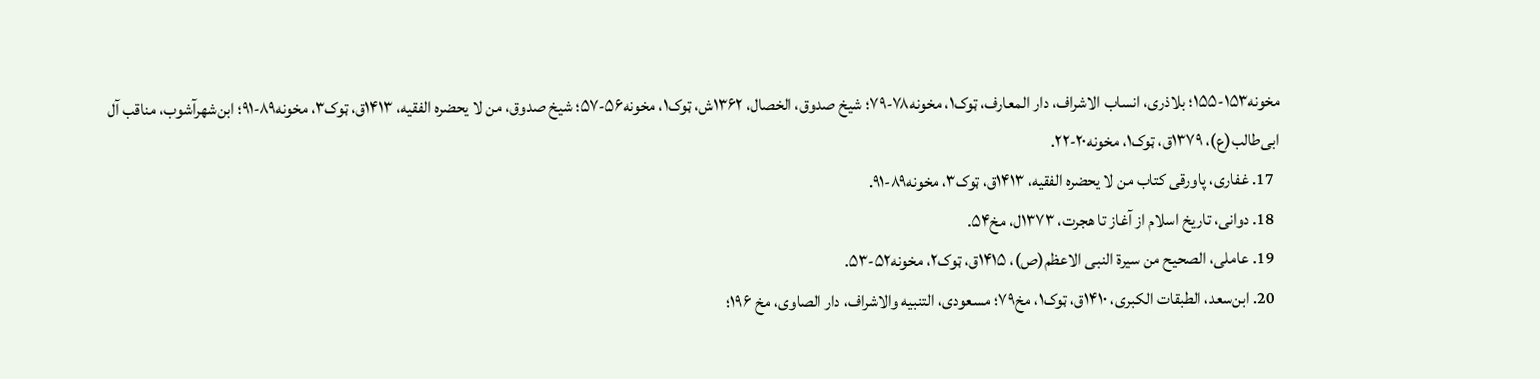مخونه۱۵۳-۱۵۵؛ بلاذری، انساب الاشراف، دار المعارف، ټوک۱، مخونه۷۸-۷۹؛ شیخ صدوق، الخصال، ۱۳۶۲ش، ټوک۱، مخونه۵۶-۵۷؛ شیخ صدوق، من لا یحضره الفقیه، ۱۴۱۳ق، ټوک۳، مخونه۸۹-۹۱؛ ابن‌شهر‌آشوب، مناقب آل ابی‌طالب(ع)، ۱۳۷۹ق، ټوک۱، مخونه۲۰-۲۲.
  17. غفاری، پاورقی کتاب من لا یحضره الفقیه، ۱۴۱۳ق، ټوک۳، مخونه۸۹-۹۱.
  18. دوانی، تاریخ اسلام از آغاز تا هجرت، ۱۳۷۳ل، مخ۵۴.
  19. عاملی، الصحیح من سیرة النبی الاعظم(ص)، ۱۴۱۵ق، ټوک۲، مخونه۵۲-۵۳.
  20. ابن‌سعد، الطبقات الکبری، ۱۴۱۰ق، ټوک۱، مخ۷۹؛ مسعودی، التنبیه والاشراف، دار الصاوی، مخ ۱۹۶؛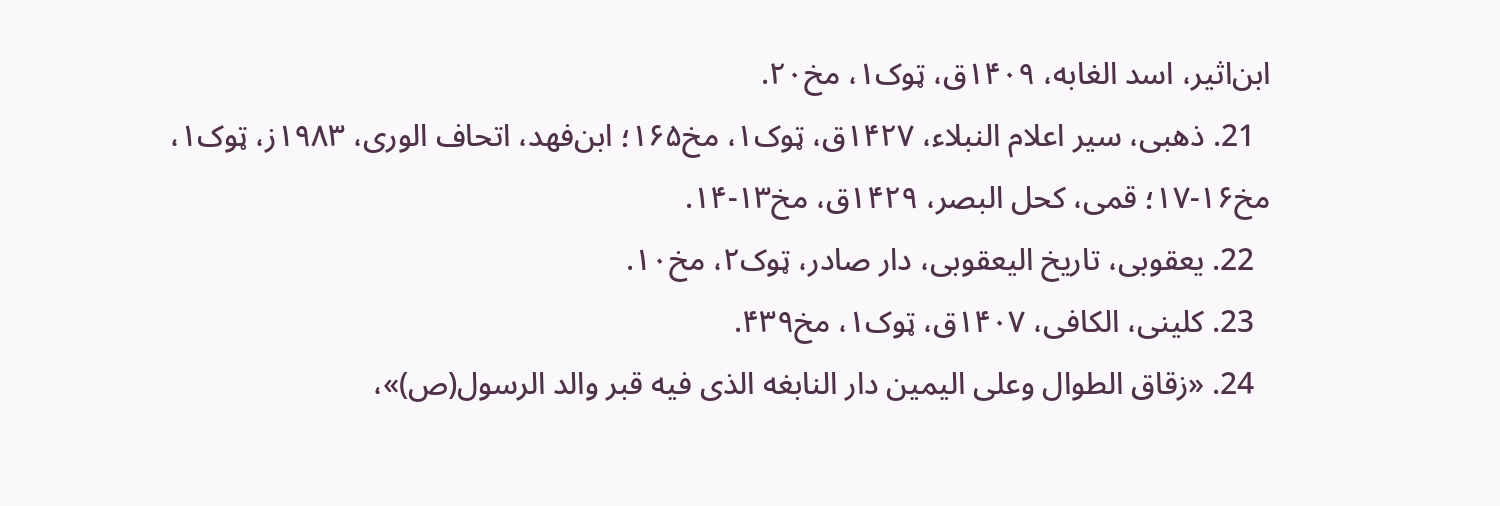ابن‌اثیر، اسد الغابه، ۱۴۰۹ق، ټوک۱، مخ۲۰.
  21. ذهبی، سیر اعلام النبلاء، ۱۴۲۷ق، ټوک۱، مخ۱۶۵؛ ابن‌فهد، اتحاف الوری، ۱۹۸۳ز، ټوک۱، مخ۱۶-۱۷؛ قمی، کحل البصر، ۱۴۲۹ق، مخ۱۳-۱۴.
  22. یعقوبی، تاریخ الیعقوبی، دار صادر، ټوک۲، مخ۱۰.
  23. کلینی، الکافی، ۱۴۰۷ق، ټوک۱، مخ۴۳۹.
  24. «زقاق الطوال وعلى اليمين دار النابغه الذى فيه قبر والد الرسول(ص)»،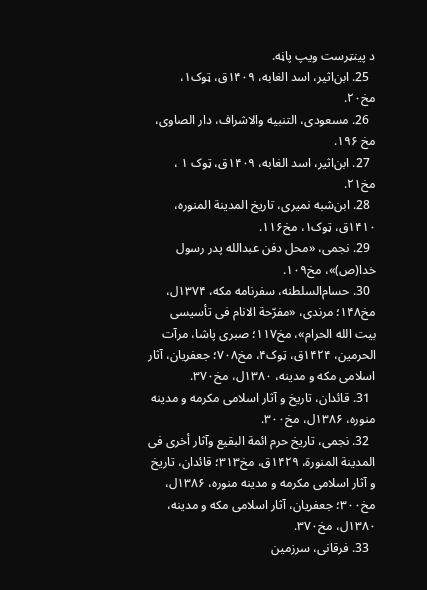د پینټرست ویپ پاڼه.
  25. ابن‌اثیر، اسد الغابه، ۱۴۰۹ق، ټوک۱، مخ۲۰.
  26. مسعودی، التنبیه والاشراف، دار الصاوی، مخ ۱۹۶.
  27. ابن‌اثیر، اسد الغابه، ۱۴۰۹ق، ټوک ۱ ، مخ۲۱.
  28. ابن‌شبه نمیری، تاریخ المدینة المنوره، ۱۴۱۰ق، ټوک۱، مخ۱۱۶.
  29. نجمی، «محل دفن عبدالله پدر رسول خدا(ص)»، مخ۱۰۹.
  30. حسام‌السلطنه، سفرنامه مکه، ۱۳۷۴ل، مخ۱۴۸؛ مرندی، «مفرّحة الانام فی تأسیسی بیت الله الحرام»، مخ۱۱۷؛ صبری پاشا، مرآت الحرمین، ۱۴۲۴ق، ټوک۴، مخ۷۰۸؛ جعفریان، آثار اسلامی مکه و مدینه، ۱۳۸۰ل، مخ۳۷۰.
  31. قائدان، تاریخ و آثار اسلامی مکرمه و مدینه منوره، ۱۳۸۶ل، مخ۳۰۰.
  32. نجمی، تاریخ حرم ائمة البقیع وآثار أخری فی المدینة المنورة، ۱۴۲۹ق، مخ۳۱۳؛ قائدان، تاریخ و آثار اسلامی مکرمه و مدینه منوره، ۱۳۸۶ل، مخ۳۰۰؛ جعفریان، آثار اسلامی مکه و مدینه، ۱۳۸۰ل، مخ۳۷۰.
  33. فرقانی، سرزمین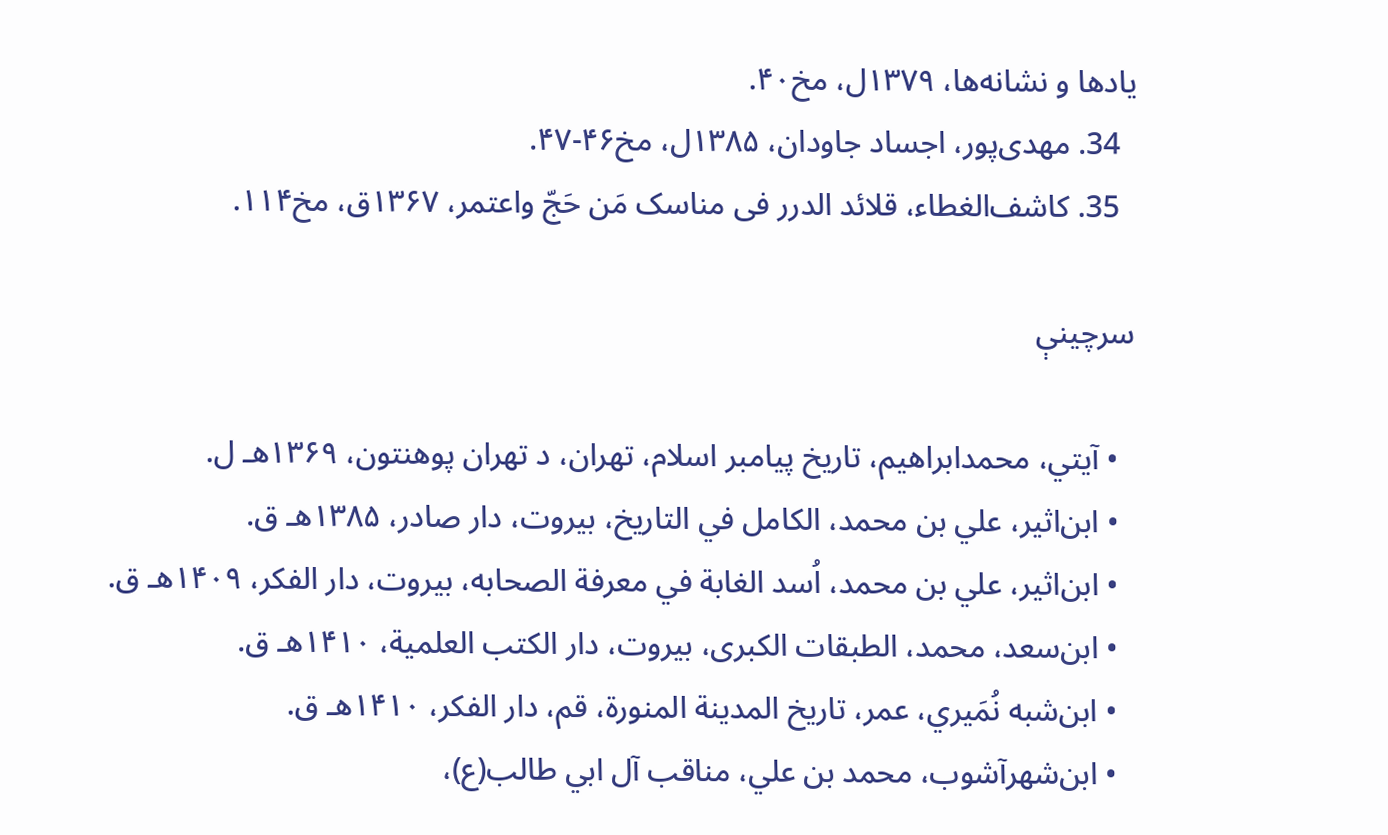یادها و نشانه‌ها، ۱۳۷۹ل، مخ۴۰.
  34. مهدی‌پور، اجساد جاودان، ۱۳۸۵ل، مخ۴۶-۴۷.
  35. کاشف‌الغطاء، قلائد الدرر فی مناسک مَن حَجّ واعتمر، ۱۳۶۷ق‌، مخ۱۱۴.

سرچينې

  • آیتي، محمدابراهیم، تاریخ پیامبر اسلام، تهران، د تهران پوهنتون، ۱۳۶۹هـ ل.
  • ابن‌اثیر، علي بن محمد، الکامل في التاریخ، بیروت، دار صادر، ۱۳۸۵هـ ق.
  • ابن‌اثیر، علي بن محمد، اُسد الغابة في معرفة الصحابه، بیروت، دار الفکر، ۱۴۰۹هـ ق.
  • ابن‌سعد، محمد، الطبقات الکبری، بیروت، دار الکتب العلمیة، ۱۴۱۰هـ ق.
  • ابن‌شبه نُمَیري، عمر، تاریخ المدینة المنورة، قم، دار الفکر، ۱۴۱۰هـ ق.
  • ابن‌شهرآشوب، محمد بن علي، مناقب آل ابي طالب(ع)،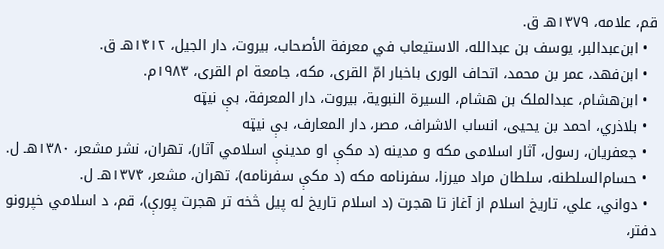قم، علامه، ۱۳۷۹هـ ق.
  • ابن‌عبدالبر، یوسف بن عبدالله، الاستیعاب في معرفة الأصحاب، بیروت، دار الجیل، ۱۴۱۲هـ ق.
  • ابن‌فهد، عمر بن محمد، اتحاف الوری باخبار امّ القری، مکه، جامعة ام القری، ۱۹۸۳م.
  • ابن‌هشام، عبدالملک بن هشام، السيرة النبویة، بیروت، دار المعرفة، بې نیټه
  • بلاذري، احمد بن یحیی، انساب الاشراف، مصر، دار المعارف، بې نیټه
  • جعفریان، رسول، آثار اسلامی مکه و مدینه (د مکې او مدینې اسلامي آثار)، تهران، نشر مشعر، ۱۳۸۰هـ ل.
  • حسام‌السلطنه، سلطان مراد میرزا، سفرنامه مکه (د مکې سفرنامه)، تهران، مشعر، ۱۳۷۴هـ ل.
  • دواني، علي، تاریخ اسلام از آغاز تا هجرت (د اسلام تاریخ له پیل څخه تر هجرت پورې)، قم، د اسلامي خپرونو دفتر،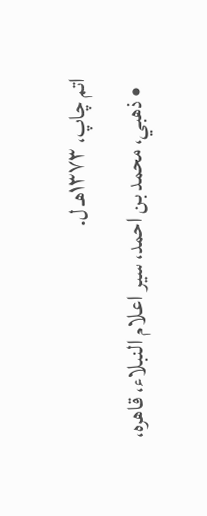اتم چاپ، ۱۳۷۳هـ ل.
  • ذهبي، محمد بن احمد، سیر اعلام النبلاء، قاهره،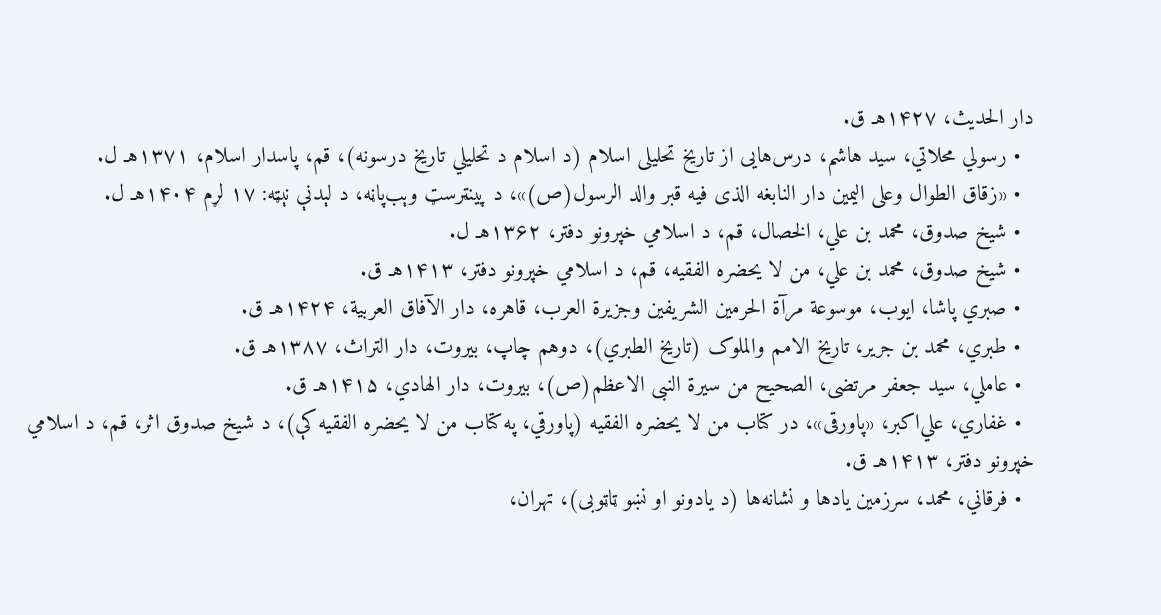دار الحدیث، ۱۴۲۷هـ ق.
  • رسولي محلاتي، سید هاشم، درس‌هایی از تاریخ تحلیلی اسلام (د اسلام د تحلیلي تاریخ درسونه)، قم، پاسدار اسلام، ۱۳۷۱هـ ل.
  • «زقاق الطوال وعلى اليمين دار النابغه الذى فيه قبر والد الرسول(ص)»، د پینټرسټ وېب‌پاڼه، د لېدنې نېټه: ۱۷ لړم ۱۴۰۴هـ ل.
  • شیخ صدوق، محمد بن علي، الخصال، قم، د اسلامي خپرونو دفتر، ۱۳۶۲هـ ل.
  • شیخ صدوق، محمد بن علي، من لا یحضره الفقیه، قم، د اسلامي خپرونو دفتر، ۱۴۱۳هـ ق.
  • صبري پاشا، ایوب، موسوعة مرآة الحرمین الشریفین وجزیرة العرب، قاهره، دار الآفاق العربیة، ۱۴۲۴هـ ق.
  • طبري، محمد بن جریر، تاریخ الامم والملوک (تاریخ الطبري)، دوهم چاپ، بیروت، دار التراث، ۱۳۸۷هـ ق.
  • عاملي، سید جعفر مرتضی، الصحیح من سیرة النبی الاعظم(ص)، بیروت، دار الهادي، ۱۴۱۵هـ ق.
  • غفاري، علي‌اکبر، «پاورقی»، در کتاب من لا یحضره الفقیه (پاورقي، په کتاب من لا یحضره الفقیه کې)، د شیخ صدوق اثر، قم، د اسلامي خپرونو دفتر، ۱۴۱۳هـ ق.
  • فرقاني، محمد، سرزمین یادها و نشانه‌ها (د یادونو او نښو ټاټوبی)، تهران،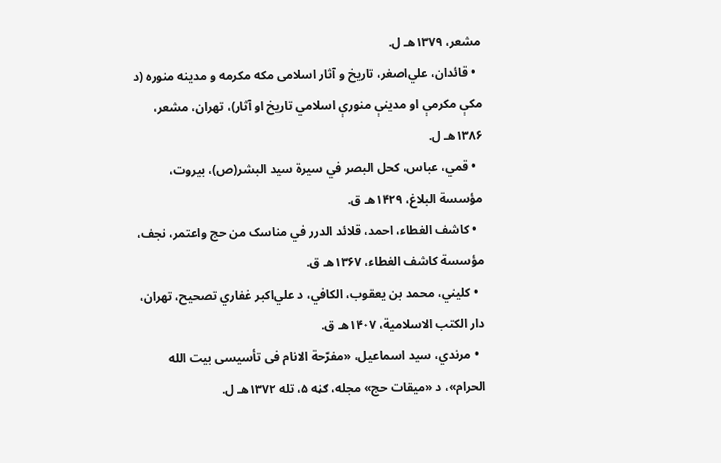مشعر، ۱۳۷۹هـ ل.
  • قائدان، علي‌اصغر، تاریخ و آثار اسلامی مکه مکرمه و مدینه منوره (د مکې مکرمې او مدینې منورې اسلامي تاریخ او آثار)، تهران، مشعر، ۱۳۸۶هـ ل.
  • قمي، عباس، کحل البصر في سیرة سید البشر(ص)، بیروت، مؤسسة البلاغ، ۱۴۲۹هـ ق.
  • کاشف الغطاء، احمد، قلائد الدرر في مناسک من حج واعتمر، نجف، مؤسسة کاشف الغطاء، ۱۳۶۷هـ ق.
  • کلیني، محمد بن یعقوب، الکافي، د علي‌اکبر غفاري تصحیح، تهران، دار الکتب الاسلامیة، ۱۴۰۷هـ ق.
  • مرندي، سید اسماعیل، «مفرّحة الانام فی تأسیسی بیت الله الحرام»، د «میقات حج» مجله، ګڼه ۵، تله ۱۳۷۲هـ ل.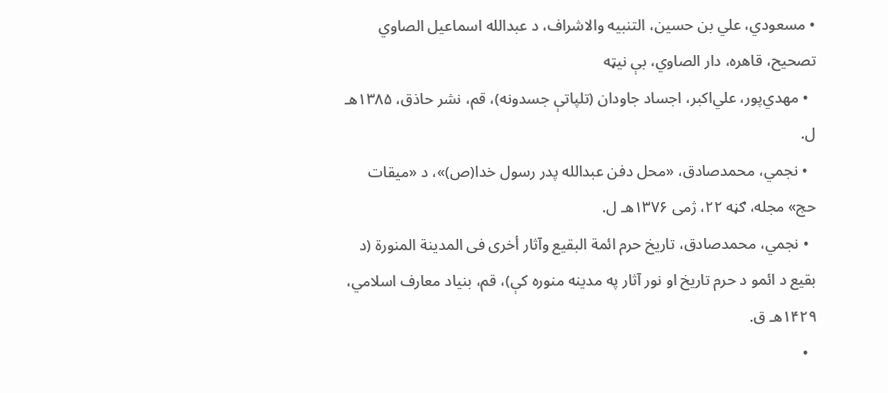• مسعودي، علي بن حسین، التنبیه والاشراف، د عبدالله اسماعیل الصاوي تصحیح، قاهره، دار الصاوي، بې نیټه
  • مهدي‌پور، علي‌اکبر، اجساد جاودان (تلپاتې جسدونه)، قم، نشر حاذق، ۱۳۸۵هـ ل.
  • نجمي، محمدصادق، «محل دفن عبدالله پدر رسول خدا(ص)»، د «میقات حج» مجله، ګڼه ۲۲، ژمی ۱۳۷۶هـ ل.
  • نجمي، محمدصادق، تاریخ حرم ائمة البقیع وآثار أخری فی المدینة المنورة (د بقیع د ائمو د حرم تاریخ او نور آثار په مدینه منوره کې)، قم، بنیاد معارف اسلامي، ۱۴۲۹هـ ق.
  •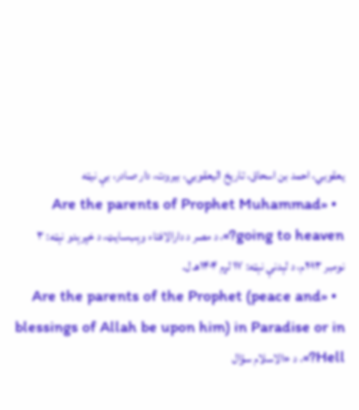یعقوبي، احمد بن اسحاق، تاریخ الیعقوبي، بیروت، دار صادر، بې نیټه
  • «Are the parents of Prophet Muhammad going to heaven?»، د مصر د دارالافتاء وېب‌سایټ، د خپرېدو نېټه: ۳ نومبر ۲۰۱۳م، د لېدنې نېټه: ۱۷ لړم ۱۴۰۴هـ ل.
  • «Are the parents of the Prophet (peace and blessings of Allah be upon him) in Paradise or in Hell?»، د «الاسلام سؤال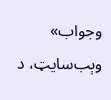وجواب» وېب‌سایټ، د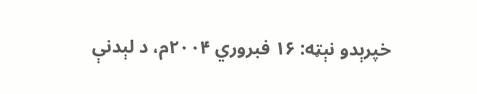خپرېدو نېټه: ۱۶ فبروري ۲۰۰۴م، د لېدنې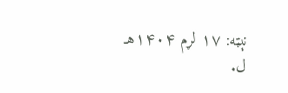نېټه: ۱۷ لړم ۱۴۰۴هـ ل.